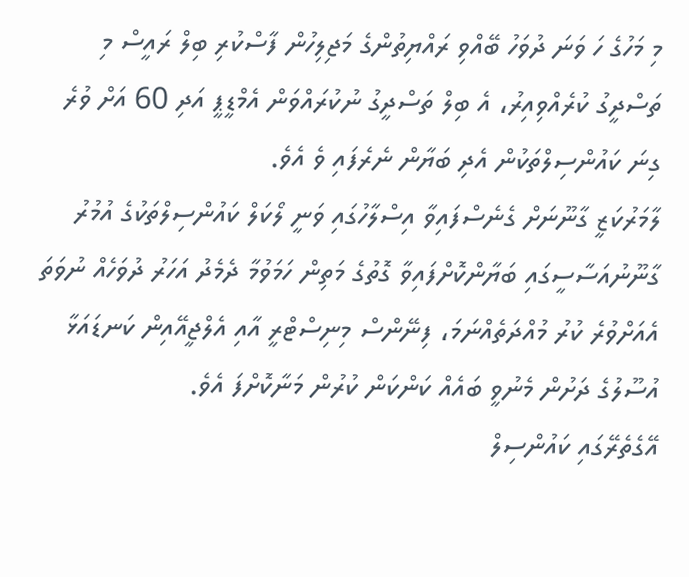މި މަހުގެ ހަ ވަނަ ދުވަހު ބޭއްވި ރައްޔިތުންގެ މަޖިލިހުން ފާސްކުރި ބިލް ރައީސް މި ތަސްދީގު ކުރެއްވިއިރު، އެ ބިލް ތަސްދީގު ނުކުރައްވަން އެމްޑީޕީ އަދި 60 އަށް ވުރެ ގިނަ ކައުންސިލްތަކުން އެދި ބަޔާން ނެރެފައި ވެ އެވެ.
ލާމަރުކަޒީ ގާނޫނަށް ގެނެސްފައިވާ އިސްލާހުގައި ވަނީ ލޯކަލް ކައުންސިލްތަކުގެ އުމުރު ގާނޫނުއަސާސީގައި ބަޔާންކޮށްފައިވާ ގޮތުގެ މަތިން ހަމަވުމާ ދެމެދު އަހަރު ދުވަހެއް ނުވަތަ އެއަށްވުރެ ކުރު މުއްދަތެއްނަމަ، ފިނޭންސް މިނިސްޓްރީ އާއި އެލްޖީއޭއިން ކަނޑައަޅާ އުސޫލުގެ ދަށުން މެނުވީ ބައެއް ކަންކަން ކުރުން މަނާކޮށްފަ އެވެ.
އޭގެތެރޭގައި ކައުންސިލް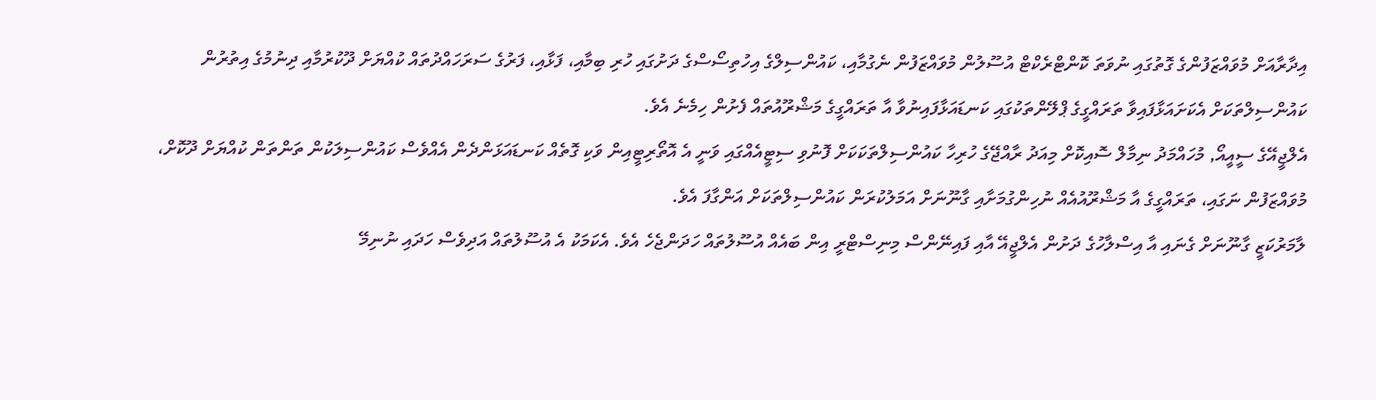އިދާރާއަށް މުވައްޒަފުންގެ ގޮތުގައި ނުވަތަ ކޮންޓްރެކްޓް އުސޫލުން މުވައްޒަފުން ނެގުމާއި، ކައުންސިލްގެ އިހުތިސޯސްގެ ދަށުގައި ހުރި ބިމާއި، ފަޅާއި، ފަރުގެ ސަރަހައްދުތައް ކުއްޔަށް ދޫކުރުމާއި ދިނުމުގެ އިތުރުން ކައުންސިލްތަކަށް އެކަށައަޅާފައިވާ ތަރައްގީގެ ޕްލޭންތަކުގައި ކަނޑައަޅާފައިނުވާ އާ ތަރައްގީގެ މަޝްރޫއުތައް ފެށުން ހިމެނެ އެވެ.
އެލްޖީއޭގެ ސީއީއޯ, މުހައްމަދު ނިމާލް ސޮއިކޮށް މިއަދު ރާއްޖޭގެ ހުރިހާ ކައުންސިލްތަކަކަށް ފޮނުވި ސިޓީއެއްގައި ވަނީ އެ އޮތޯރިޓީއިން ވަކި ގޮތެއް ކަނޑައަޅަންދެން އެއްވެސް ކައުންސިލަކުން ތަންތަން ކުއްޔަށް ދޫކޮށް، މުވައްޒަފުން ނަގައި، ތަރައްގީގެ އާ މަޝްރޫއުއެއް ނުހިންގުމަށާއި ގާނޫނަށް އަމަލުކުރަން ކައުންސިލްތަކަށް އަންގާފަ އެވެ.
ލާމަރުކަޒީ ގާނޫނަށް ގެނައި އާ އިސްލާހުގެ ދަށުން އެލްޖީއޭ އާއި ފައިނޭންސް މިނިސްޓްރީ އިން ބައެއް އުސޫލުތައް ހަދަންޖެހެ އެވެ. އެކަމަކު އެ އުސޫލުތައް އަދިވެސް ހަދައި ނުނިމޭ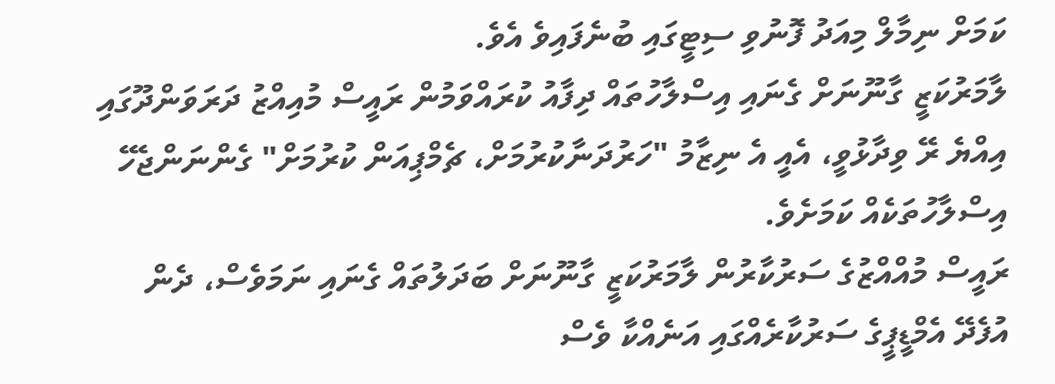ކަމަށް ނިމާލް މިއަދު ފޮނުވި ސިޓީގައި ބުނެފައިވެ އެވެ.
ލާމަރުކަޒީ ގާނޫނަށް ގެނައި އިސްލާހުތައް ދިފާއު ކުރައްވަމުން ރައީސް މުއިއްޒު ދަރަވަންދޫގައި އިއްޔެ ރޭ ވިދާޅުވީ، އެއީ އެ ނިޒާމު "ހަރުދަނާކުރުމަށް، ޗެމްޕިއަން ކުރުމަށް" ގެންނަންޖެހޭ އިސްލާހުތަކެއް ކަމަށެވެ.
ރައީސް މުއްއްޒުގެ ސަރުކާރުން ލާމަރުކަޒީ ގާނޫނަށް ބަދަލުތައް ގެނައި ނަމަވެސް، ދެން އުފެދޭ އެމްޑީޕީގެ ސަރުކާރެއްގައި އަނެއްކާ ވެސް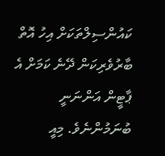ކައުންސިލްތަކަށް އިހު އޮތް ބާރުވެރިކަން ދޭނެ ކަމަށް އެ ޕާޓީން އަންނަނީ ބުނަމުންނެވެ. މިއީ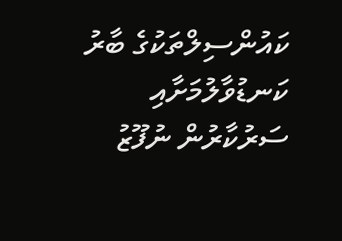ކައުންސިލްތަކުގެ ބާރު ކަނޑުވާލުމަށާއި ސަރުކާރުން ނުފޫޒު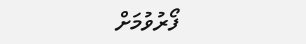ފޯރުވުމަށް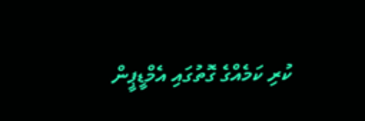ކުރި ކަމެއްގެ ގޮތުގައި އެމްޑީޕީން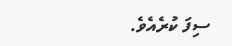ސިފަ ކުރެއެވެ.